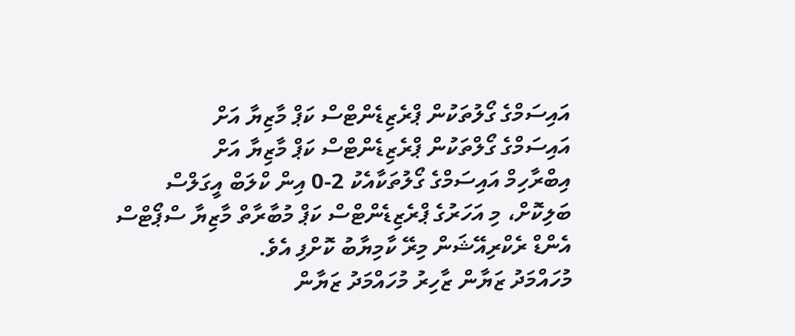އައިސަމްގެ ގޯލުތަކުން ޕްރެޒިޑެންޓްސް ކަޕް މާޒިޔާ އަށް
އައިސަމްގެ ގޯލްތަކުން ޕްރެޒިޑެންޓްސް ކަޕް މާޒިޔާ އަށް
އިބްރާހިމް އައިސަމްގެ ގޯލުތަކާއެކު 2-0 އިން ކްލަބް އީގަލްސް ބަލިކޮށް، މި އަހަރުގެ ޕްރެޒިޑެންޓްސް ކަޕް މުބާރާތް މާޒިޔާ ސްޕޯޓްސް އެންޑް ރެކްރިއޭޝަން މިރޭ ކާމިޔާބު ކޮށްފި އެވެ.
މުހައްމަދު ޒަޔާން ޒާހިރު މުހައްމަދު ޒަޔާން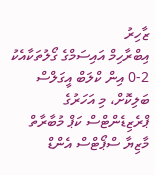ޒާހިރު
އިބްރާހިމް އައިސަމްގެ ގޯލުތަކާއެކު 2-0 އިން ކްލަބް އީގަލްސް ބަލިކޮށް، މި އަހަރުގެ ޕްރެޒިޑެންޓްސް ކަޕް މުބާރާތް މާޒިޔާ ސްޕޯޓްސް އެންޑް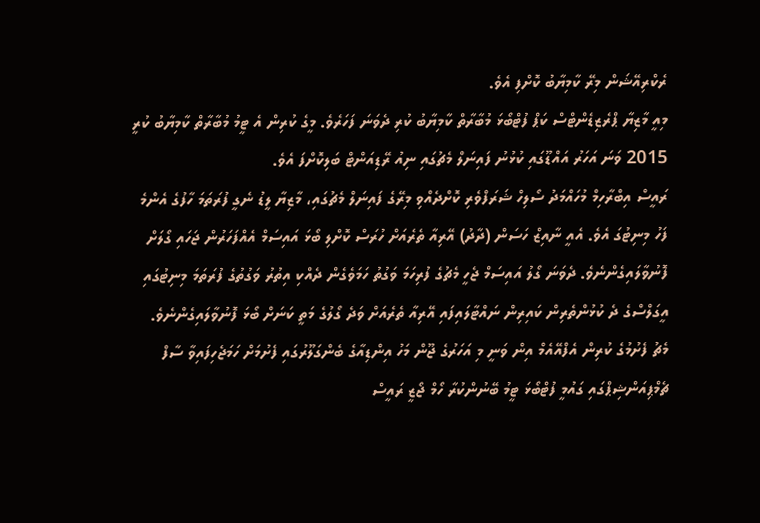ރެކްރިއޭޝަން މިރޭ ކާމިޔާބު ކޮށްފި އެވެ.
މިއީ މާޒިޔާ ޕްރެޒިޑެންޓްސް ކަޕް ފުޓްބޯޅަ މުބާރާތް ކާމިޔާބު ކުރި ދެވަނަ ފަހަރެވެ. މީގެ ކުރިން އެ ޓީމު މުބާރާތް ކާމިޔާބު ކުރީ 2015 ވަނަ އަހަރު އައްޑޫގައި ކުޅުނު ފައިނަލް މެޗުގައި ނިއު ރޭޑިއަންޓް ބަލިކޮށްފަ އެވެ.
ރައީސް އިބްރާހިމް މުހައްމަދު ސޯލިހް ޝަރަފްވެރި ކޮށްދެއްވި މިރޭގެ ފައިނަލް މެޗުގައި، މާޒިޔާ ލީޑު ނެގީ ފުރަތަމަ ހާފުގެ އެންމެ ފަހު މިނިޓުގަ އެވެ. އެއީ ނާއިޒް ހަސަން (ދާދު) އޭރިއާ ތެރެއަށް ހުރަސް ކޮށްލި ބޯޅަ އައިސަމް އެއްފަހަރުން ޖަހައި ގޯލަށް ފޮނުވާލައިގެންނެވެ. ދެވަނަ ގޯލު އައިސަމް ޖެހީ މެޗުގެ ފުރިހަމަ ވަގުތު ހަމަވެގެން ދެއްކި އިތުރު ވަގުތުގެ ފުރަތަމަ މިނިޓުގައި އީގަލްސްގެ ދެ ކުޅުންތެރިން ކައިރިން ނައްޓާލައިފައި އޭރިއާ ތެރެއަށް ވަދެ ގޯލުގެ މަތީ ކަނަށް ބޯޅަ ފޮނުވާލައިގެންނެވެ.
މެޗު ފެށުމުގެ ކުރިން އެފްއޭއެމް އިން ވަނީ މި އަހަރުގެ ޖޫން މަހު އިންޑިއާގެ ބެންގަލޫރުގައި ފެށުމަށް ހަމަޖެހިފައިވާ ސާފް ޗެމްޕިއަންޝިޕްގައި ގައުމީ ފުޓްބޯޅަ ޓީމު ބޭނުންކުރާ ހޯމް ޖޯޒީ ރައީސް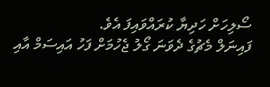ސޯލިހަށް ހަދިޔާ ކުރައްވައިފަ އެވެ.
ފައިނަލް މެޗުގެ ދެވަނަ ގޯލު ޖެހުމަށް ފަހު އައިސަމް އާއި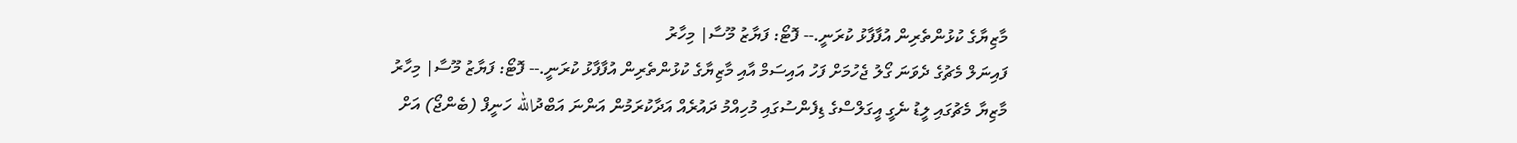މާޒިޔާގެ ކުޅުންތެރިން އުފާފާޅު ކުރަނީ.-- ފޮޓޯ: ފަޔާޒު މޫސާ| މިހާރު
ފައިނަލް މެޗުގެ ދެވަނަ ގޯލު ޖެހުމަށް ފަހު އައިސަމް އާއި މާޒިޔާގެ ކުޅުންތެރިން އުފާފާޅު ކުރަނީ.-- ފޮޓޯ: ފަޔާޒު މޫސާ| މިހާރު
މާޒިޔާ މެޗުގައި ލީޑު ނެގީ އީގަލްސްގެ ޑިފެންސުގައި މުހިއްމު ދައުރެއް އަދާކުރަމުން އަންނަ އަބްދުالله ހަނީފް (ބެންޖޯ) އަށް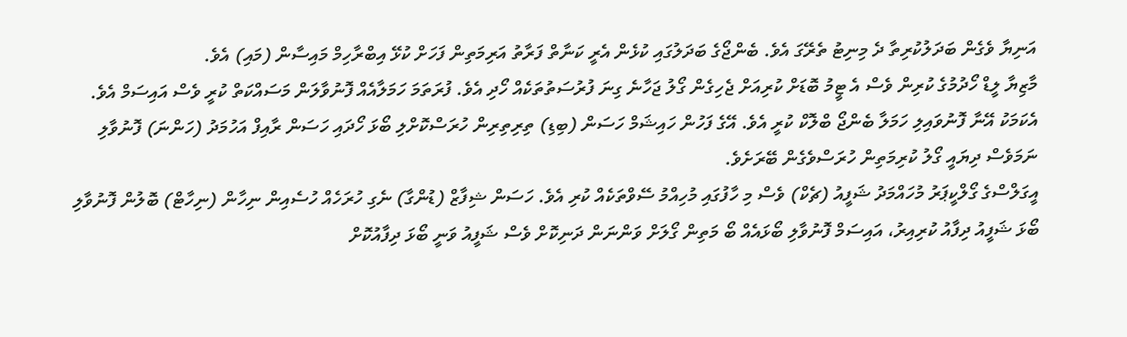އަނިޔާ ވެގެން ބަދަލުކުރިތާ ދެ މިނިޓު ތެރޭގަ އެވެ. ބެންޖޯގެ ބަދަލުގައި ކުޅެން އެރީ ކަނާތް ފަރާތު އަރިމަތިން ފަހަށް ކުޅޭ އިބްރާހިމް މައިސާން (މައި) އެވެ.
މާޒިޔާ ލީޑް ހޯދުމުގެ ކުރިން ވެސް އެ ޓީމު ބޮޑަށް ކުރިއަށް ޖެހިގެން ގޯލު ޖަހާނެ ގިނަ ފުރުސަތުތަކެއް ހޯދި އެވެ. ފުރަތަމަ ހަމަލާއެއް ފޮނުވާލަން މަސައްކަތް ކުރީ ވެސް އައިސަމް އެވެ. އެކަމަކު އޭނާ ފޮނުވައިލި ހަމަލާ ބެންޖޯ ބްލޮކް ކުރީ އެވެ. އޭގެ ފަހުން ހައިޝަމް ހަސަން (ބިޑި) ތިރިތިރިން ހުރަސްކޮށްލި ބޯޅަ ހޯދައި ހަސަން ރާއިފް އަހުމަދު (ހަންނަ) ފޮނުވާލި ނަމަވެސް ދިޔައީ ގޯލު ކުރިމަތިން ހުރަސްވެގެން ބޭރަށެވެ.
އީގަލްސްގެ ގޯލްކީޕަރު މުހައްމަދު ޝަފީއު (ޗެކް) ވެސް މި ހާފުގައި މުހިއްމު ސޭވްތަކެއް ކުރި އެވެ. ހަސަން ޝިފާޒް (ޑުންގާ) ނެގި ހުރަހެއް ހުސެއިން ނިހާން (ނިހާޓް) ބޮލުން ފޮނުވާލި ބޯޅަ ޝަފީއު ދިފާއު ކުރިއިރު، އައިސަމް ފޮނުވާލި ބޯޅައެއް ބޯ މަތިން ގޯލަށް ވަންނަން ދަނިކޮށް ވެސް ޝަފީއު ވަނީ ބޯޅަ ދިފާއުކޮށް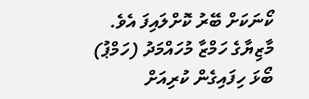ކޯނަކަށް ބޭރު ކޮށްލައިފަ އެވެ.
މާޒިޔާގެ ހަމްޒާ މުހައްމަދު (ހަމްޕު) ބޯޅަ ހިފައިގެން ކުރިއަށް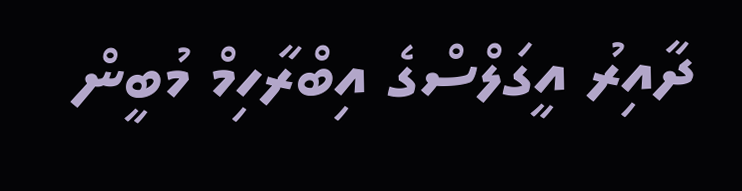ދާއިރު އީގަލްސްގެ އިބްރާހިމް މުބީން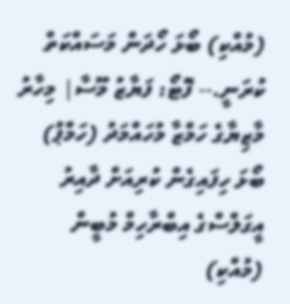(މުއްކި) ބޯޅަ ހޯދަން މަސައްކަތް ކުރަނީ.-- ފޮޓޯ: ފަޔާޒު މޫސާ| މިހާރު
މާޒިޔާގެ ހަމްޒާ މުހައްމަދު (ހަމްޕު) ބޯޅަ ހިފައިގެން ކުރިއަށް ދާއިރު އީގަލްސްގެ އިބްރާހިމް މުބީން (މުއްކި)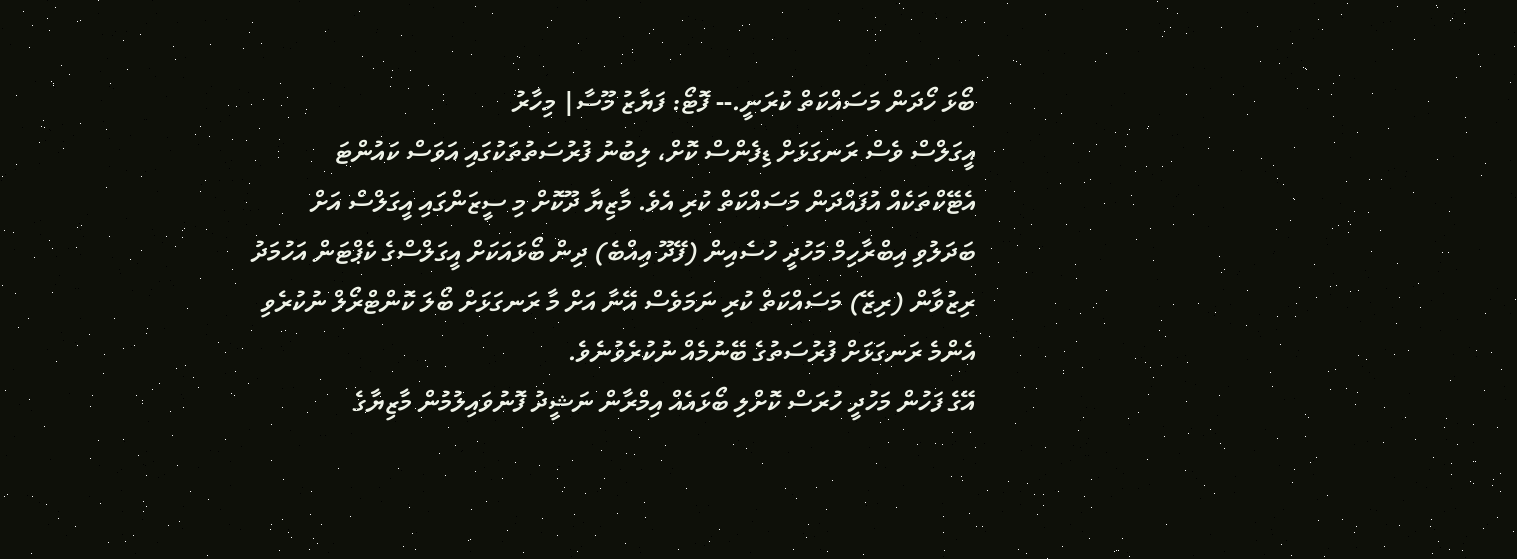ބޯޅަ ހޯދަން މަސައްކަތް ކުރަނީ.-- ފޮޓޯ: ފަޔާޒު މޫސާ| މިހާރު
އީގަލްސް ވެސް ރަނގަޅަށް ޑިފެންސް ކޮށް، ލިބުނު ފުރުސަތުތަކުގައި އަވަސް ކައުންޓަ އެޓޭކްތަކެއް އުފައްދަން މަސައްކަތް ކުރި އެވެ. މާޒިޔާ ދޫކޮށް މި ސީޒަންގައި އީގަލްސް އަށް ބަދަލުވި އިބްރާހިމް މަހުދީ ހުސެއިން (ފޭދޫ އިއްބެ) ދިން ބޯޅައަކަށް އީގަލްސްގެ ކެޕްޓަން އަހުމަދު ރިޒުވާން (ރިޒޭ) މަސައްކަތް ކުރި ނަމަވެސް އޭނާ އަށް މާ ރަނގަޅަށް ބޯލަ ކޮންޓްރޯލް ނުކުރެވި އެންމެ ރަނގަޅަށް ފުރުސަތުގެ ބޭނުމެއް ނުކުރެވުނެވެ.
އޭގެ ފަހުން މަހުދީ ހުރަސް ކޮށްލި ބޯޅައެއް އިމްރާން ނަޝީދު ފޮނުވައިލުމުން މާޒިޔާގެ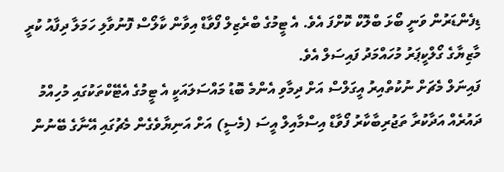ޑިފެންޑަރުން ވަނީ ބޯޅަ ބްލޮކް ކޮށްފަ އެވެ. އެ ޓީމުގެ ބްރެޒިލް ފޯވާޑް އިވާން ކާލޯސް ފޮނުވާލި ހަމަލާ ދިފާއު ކުރީ މާޒިޔާގެ ގޯލްކީޕަރު މުހައްމަދު ފައިސަލް އެވެ.
ފައިނަލް މެޗަށް ނުކުތްއިރު އީގަލްސް އަށް ދިމާވި އެންމެ ބޮޑު މައްސަލައަކީ އެ ޓީމުގެ އެޓޭކްތަކުގައި މުހިއްމު ދައުރެއް އަދާކުރާ ތަޖުރިބާކާރު ފޯވާޑް އިސްމާއިލް އީސަ (މެސީ) އަށް އަނިޔާވެގެން މެޗުގައި އޭނާގެ ބޭނުން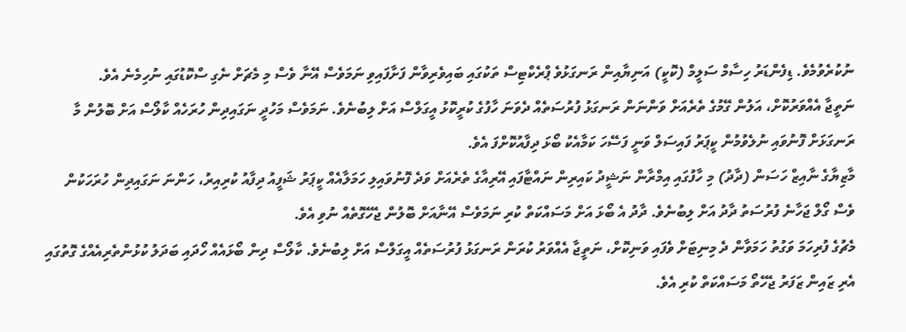ނުކުރެވުމެވެ. ޑިފެންޑަރު ހިސާމް ސަލީމް (ކޮކީ) އަނިޔާއިން ރަނގަޅުވެ ޕްރެކްޓިސް ތަކުގައި ބައިވެރިވާން ފަށާފައިވި ނަމަވެސް އޭނާ ވެސް މި މެޗަށް ނެގި ސްކޮޑުގައި ނުހިމެނެ އެވެ.
ނަތީޖާ އެއްވަރުކޮށް، އަލުން ގޭމުގެ ތެރެއަށް ވަންނަން ރަނގަޅު ފުރުސަތެއް ދެވަނަ ހާފުގެ ކުރީކޮޅު އީގަލްސް އަށް ލިބުނެވެ. ނަމަވެސް މަހުދީ ނަގައިދިން ހުރަހެއް ކާލޯސް އަށް ބޮލުން މާ ރަނގަޅަށް ފޮނުވައި ނުލެވުމުން ކީޕަރު ފައިސަލް ވަނީ ފަސޭހަ ކަމާއެކު ބޯޅަ ދިފާއުކޮށްފަ އެވެ.
މާޒިޔާގެ ނާއިޒް ހަސަން (ދާދު) މި ހާފުގައި އިމްރާން ނަޝީދު ކައިރިން ނައްޓާފައި އޭރިއާގެ ތެރެއަށް ވަދެ ފޮނުވައިލި ހަމަލާއެއް ކީޕަރު ޝަފީއު ދިފާއު ކުރިއިރު، ހަންނަ ނަގައިދިން ހުރަހަކުން ވެސް ގޯލް ޖަހާނެ ފުރުސަތު ދާދު އަށް ލިބުނެވެ. ދާދު އެ ބޯޅަ އަށް މަސައްކަތް ކުރި ނަމަވެސް އޭނާއަށް ބޮލުން ޖެހޭގޮތެއް ނުވި އެވެ.
މެޗުގެ ފުރިހަމަ ވަގުތު ހަމަވާން ދެ މިނިޓަށް ވެފައި ވަނިކޮށް، ނަތީޖާ އެއްވަރު ކުރަން ރަނގަޅު ފުރުސަތެއް އީގަލްސް އަށް ލިބުނެވެ. ކާލޯސް ދިން ބޯޅައެއް ހޯދައި ބަދަލު ކުޅުންތެރިއެއްގެ ގޮތުގައި އެރި ޒައިން ޒަފަރު ޖެހޭތޯ މަސައްކަތް ކުރި އެވެ.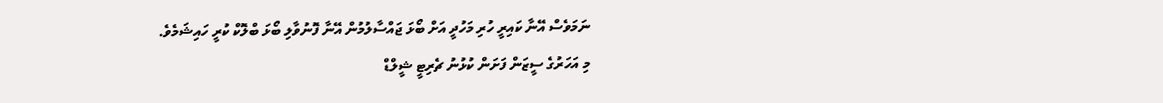ނަމަވެސް އޭނާ ކައިރީ ހުރި މަހުދީ އަށް ބޯޅަ ޖައްސާލުމުން އޭނާ ފޮނުވާލި ބޯޅަ ބްލޮކް ކުރީ ހައިޝަމެވެ.
މި އަހަރުގެ ސީޒަން ފަށަން ކުޅުނު ޗެރިޓީ ޝީލްޑް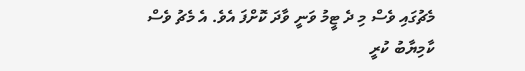މެޗުގައި ވެސް މި ދެ ޓީމު ވަނީ ވާދަ ކޮށްފަ އެވެ. އެ މެޗު ވެސް ކާމިޔާބު ކުރީ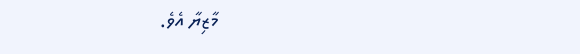މާޒިޔާ އެވެ.